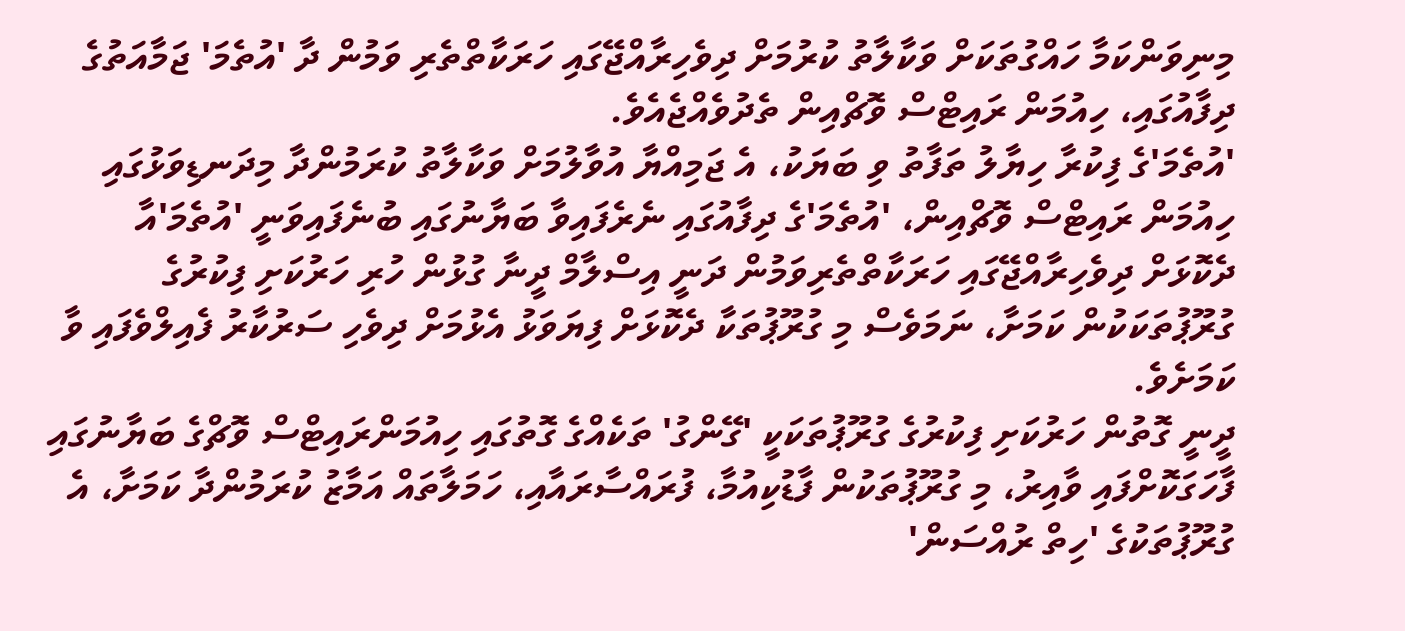މިނިވަންކަމާ ހައްގުތަކަށް ވަކާލާތު ކުރުމަށް ދިވެހިރާއްޖޭގައި ހަރަކާތްތެރި ވަމުން ދާ 'އުތެމަ' ޖަމާއަތުގެ ދިފާއުގައި، ހިއުމަން ރައިޓްސް ވޮޗްއިން ތެދުވެއްޖެއެވެ.
'އުތެމަ'ގެ ފިކުރާ ހިޔާލު ތަފާތު ވި ބަޔަކު، އެ ޖަމިއްޔާ އުވާލުމަށް ވަކާލާތު ކުރަމުންދާ މިދަނޑިވަޅުގައި ހިއުމަން ރައިޓްސް ވޮޗްއިން، 'އުތެމަ'ގެ ދިފާއުގައި ނެރެފައިވާ ބަޔާނުގައި ބުނެފައިވަނީ 'އުތެމަ'އާ ދެކޮޅަށް ދިވެހިރާއްޖޭގައި ހަރަކާތްތެރިވަމުން ދަނީ އިސްލާމް ދީނާ ގުޅުން ހުރި ހަރުކަށި ފިކުރުގެ ގުރޫޕުތަކަކުން ކަމަށާ، ނަމަވެސް މި ގުރޫޕުތަކާ ދެކޮޅަށް ފިޔަވަޅު އެޅުމަށް ދިވެހި ސަރުކާރު ފެއިލްވެފައި ވާ ކަމަށެވެ.
ދީނީ ގޮތުން ހަރުކަށި ފިކުރުގެ ގުރޫޕުތަކަކީ 'ގޭންގު' ތަކެއްގެ ގޮތުގައި ހިއުމަންރައިޓްސް ވޮޗްގެ ބަޔާނުގައި ފާހަގަކޮށްފައި ވާއިރު، މި ގުރޫޕުތަކުން ފާޑުކިއުމާ، ފުރައްސާރައާއި، ހަމަލާތައް އަމާޒު ކުރަމުންދާ ކަމަށާ، އެ ގުރޫޕުތަކުގެ 'ހިތް ރުއްސަން'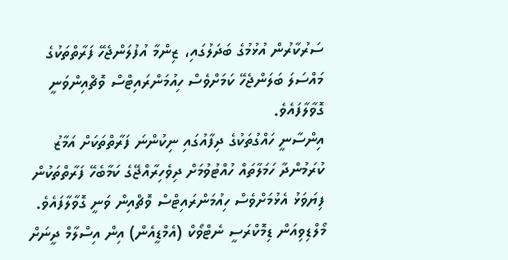ސަރުކާރުން އުޅުމުގެ ބަދަލުގައި، ޒިންމާ އުފުލަންޖެހޭ ފަރާތްތަކުގެ މައްސަލަ ބަލަންޖެހޭ ކަމަށްވެސް ހިއުމަންރައިޓްސް ވޮޗްއިންވަނީ ގޮވާލާފައެވެ.
އިންސާނީ ހައްގުތަކުގެ ދިފާއުގައި ނިކުންނަ ފަރާތްތަކަށް އަމާޒު ކުރަމުންދާ ހަމަލާތައް ހުއްޓުވުމަށް ދިވެހިރާއްޖޭގެ ކަމާބެހޭ ފަރާތްތަކުން ފިޔަވަޅު އެޅުމަށްވެސް ހިއުމަންރައިޓްސް ވޮޗްއިން ވަނީ ގޮވާލާފައެވެ.
މޯލްޑިވިއަން ޑިމޮކްރަސީ ނެޓްވޯކް (އެމްޑީއެން) އިން އިސްލާމް ދީނަށް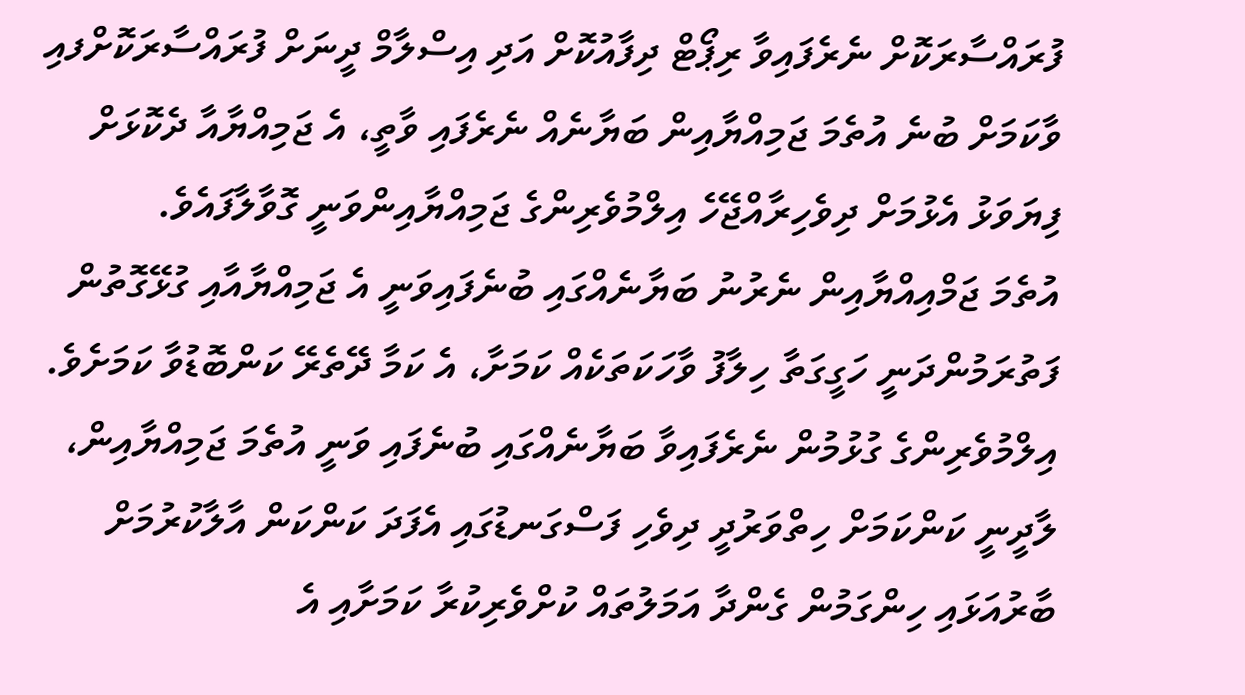ފުރައްސާރަކޮށް ނެރެފައިވާ ރިޕޯޓް ދިފާއުކޮށް އަދި އިސްލާމް ދީނަށް ފުރައްސާރަކޮށްފއި ވާކަމަށް ބުނެ އުތެމަ ޖަމިއްޔާއިން ބަޔާނެއް ނެރެފައި ވާތީ، އެ ޖަމިއްޔާއާ ދެކޮޅަށް ފިޔަވަޅު އެޅުމަށް ދިވެހިރާއްޖޭހެ އިލްމުވެރިންގެ ޖަމިއްޔާއިންވަނީ ގޮވާލާފައެވެ.
އުތެމަ ޖަމްއިއްޔާއިން ނެރުނު ބަޔާނެއްގައި ބުނެފައިވަނީ އެ ޖަމިއްޔާއާއި ގުޅޭގޮތުން ފަތުރަމުންދަނީ ހަގީގަތާ ހިލާފު ވާހަކަތަކެއް ކަމަށާ، އެ ކަމާ ދޭތެރޭ ކަންބޮޑުވާ ކަމަށެވެ.
އިލްމުވެރިންގެ ގުޅުމުން ނެރެފައިވާ ބަޔާނެއްގައި ބުނެފައި ވަނީ އުތެމަ ޖަމިއްޔާއިން، ލާދީނީ ކަންކަމަށް ހިތްވަރުދީ ދިވެހި ފަސްގަނޑުގައި އެފަދަ ކަންކަން އާލާކުރުމަށް ބާރުއަޅައި ހިންގަމުން ގެންދާ އަމަލުތައް ކުށްވެރިކުރާ ކަމަށާއި އެ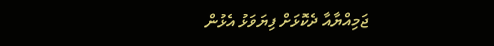ޖަމިއްޔާއާ ދެކޮޅަށް ފިޔަވަޅު އެޅުން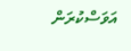އަވަސްކުރަން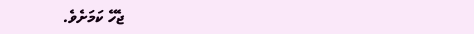ޖެހޭ ކަމަށެވެ.